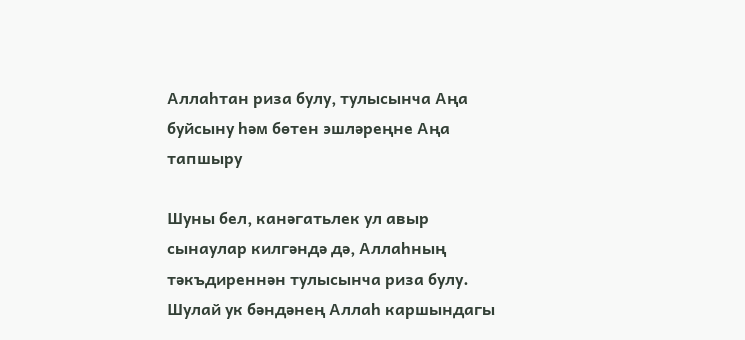Аллаһтан риза булу, тулысынча Аңа буйсыну һәм бөтен эшләреңне Аңа тапшыру

Шуны бел, канәгатьлек ул авыр сынаулар килгәндә дә, Аллаһның тәкъдиреннән тулысынча риза булу. Шулай ук бәндәнең Аллаһ каршындагы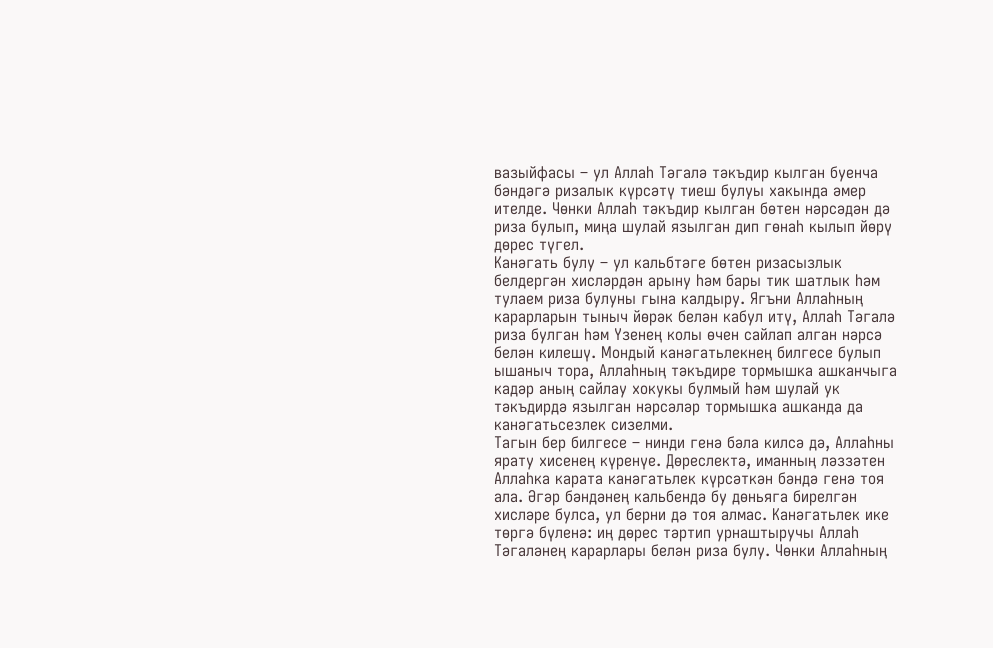вазыйфасы – ул Аллаһ Тәгалә тәкъдир кылган буенча бәндәгә ризалык күрсәтү тиеш булуы хакында әмер ителде. Чөнки Аллаһ тәкъдир кылган бөтен нәрсәдән дә риза булып, миңа шулай язылган дип гөнаһ кылып йөрү дөрес түгел.
Канәгать булу – ул кальбтәге бөтен ризасызлык белдергән хисләрдән арыну һәм бары тик шатлык һәм тулаем риза булуны гына калдыру. Ягъни Аллаһның карарларын тыныч йөрәк белән кабул итү, Аллаһ Тәгалә риза булган һәм Үзенең колы өчен сайлап алган нәрсә белән килешү. Мондый канәгатьлекнең билгесе булып ышаныч тора, Аллаһның тәкъдире тормышка ашканчыга кадәр аның сайлау хокукы булмый һәм шулай ук тәкъдирдә язылган нәрсәләр тормышка ашканда да канәгатьсезлек сизелми.
Тагын бер билгесе – нинди генә бәла килсә дә, Аллаһны ярату хисенең күренүе. Дөреслектә, иманның ләззәтен Аллаһка карата канәгатьлек күрсәткән бәндә генә тоя ала. Әгәр бәндәнең кальбендә бу дөньяга бирелгән хисләре булса, ул берни дә тоя алмас. Канәгатьлек ике төргә бүленә: иң дөрес тәртип урнаштыручы Аллаһ Тәгаләнең карарлары белән риза булу. Чөнки Аллаһның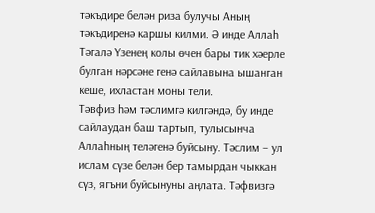тәкъдире белән риза булучы Аның тәкъдиренә каршы килми. Ә инде Аллаһ Тәгалә Үзенең колы өчен бары тик хәерле булган нәрсәне генә сайлавына ышанган кеше, ихластан моны тели.
Тәвфиз һәм тәслимгә килгәндә, бу инде сайлаудан баш тартып, тулысынча Аллаһның теләгенә буйсыну. Тәслим – ул ислам сүзе белән бер тамырдан чыккан сүз, ягъни буйсынуны аңлата. Тәфвизгә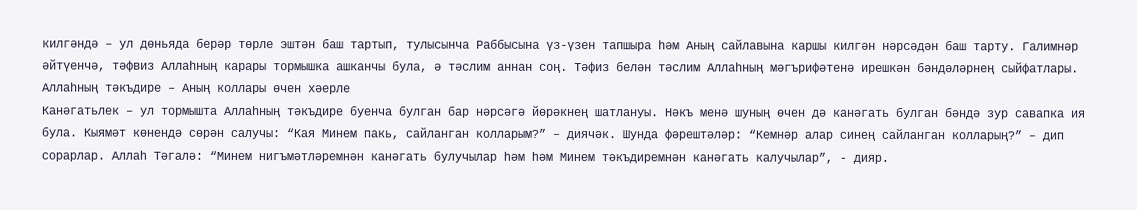килгәндә – ул дөньяда берәр төрле эштән баш тартып, тулысынча Раббысына үз-үзен тапшыра һәм Аның сайлавына каршы килгән нәрсәдән баш тарту. Галимнәр әйтүенчә, тәфвиз Аллаһның карары тормышка ашканчы була, ә тәслим аннан соң. Тәфиз белән тәслим Аллаһның мәгърифәтенә ирешкән бәндәләрнең сыйфатлары.
Аллаһның тәкъдире – Аның коллары өчен хәерле
Канәгатьлек – ул тормышта Аллаһның тәкъдире буенча булган бар нәрсәгә йөрәкнең шатлануы. Нәкъ менә шуның өчен дә канәгать булган бәндә зур савапка ия була. Кыямәт көнендә сөрән салучы: “Кая Минем пакь, сайланган колларым?” – диячәк. Шунда фәрештәләр: “Кемнәр алар синең сайланган колларың?” – дип сорарлар. Аллаһ Тәгалә: “Минем нигъмәтләремнән канәгать булучылар һәм һәм Минем тәкъдиремнән канәгать калучылар”, - дияр.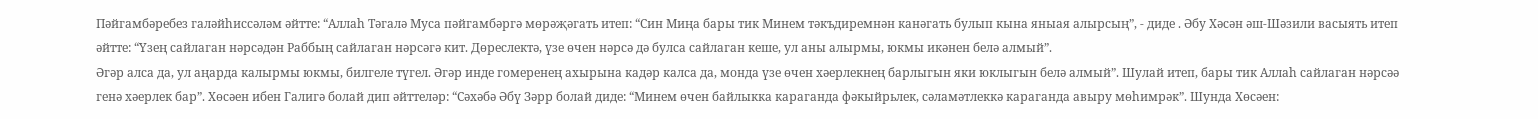Пәйгамбәребез галәйһиссәләм әйтте: “Аллаһ Тәгалә Муса пәйгамбәргә мөрәҗәгать итеп: “Син Миңа бары тик Минем тәкъдиремнән канәгать булып кына яныая алырсың”, - диде . Әбу Хәсән әш-Шәзили васыять итеп әйтте: “Үзең сайлаган нәрсәдән Раббың сайлаган нәрсәгә кит. Дөреслектә, үзе өчен нәрсә дә булса сайлаган кеше, ул аны алырмы, юкмы икәнен белә алмый”.
Әгәр алса да, ул аңарда калырмы юкмы, билгеле түгел. Әгәр инде гомеренең ахырына кадәр калса да, монда үзе өчен хәерлекнең барлыгын яки юклыгын белә алмый”. Шулай итеп, бары тик Аллаһ сайлаган нәрсәә генә хәерлек бар”. Хөсәен ибен Галигә болай дип әйттеләр: “Сәхәбә Әбү Зәрр болай диде: “Минем өчен байлыкка караганда фәкыйрьлек, сәламәтлеккә караганда авыру мөһимрәк”. Шунда Хөсәен: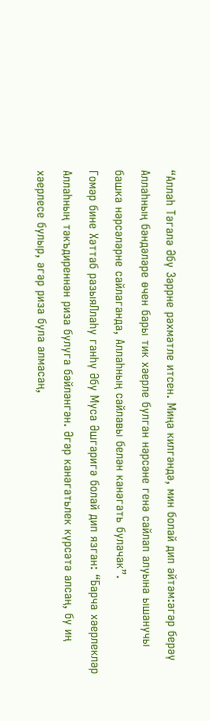“Аллаһ Тәгалә Әбү Зәррне рәхмәтле итсен. Миңа килгәндә, мин болай дип әйтәм:әгәр берәү Аллаһның бәндәләре өчен бары тик хәерле булган нәрсәне генә сайлап алуына ышанучы башка нәрсәләрне сайлаганда, Аллаһның сайлавы белән канәгать булачак”.
Гомәр бине Хәттаб разыяЛлаһу ганһү Әбу Муса Әшгаригә болай дип язган: “Барча хәерлекләр Аллаһның тәкъдиреннән риза булуга бәйләнгән. Әгәр канәгатьлек күрсәтә алсаң, бу иң хәерлесе булыр, әгәр риза була алмасаң,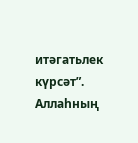итәгатьлек күрсәт”. Аллаһның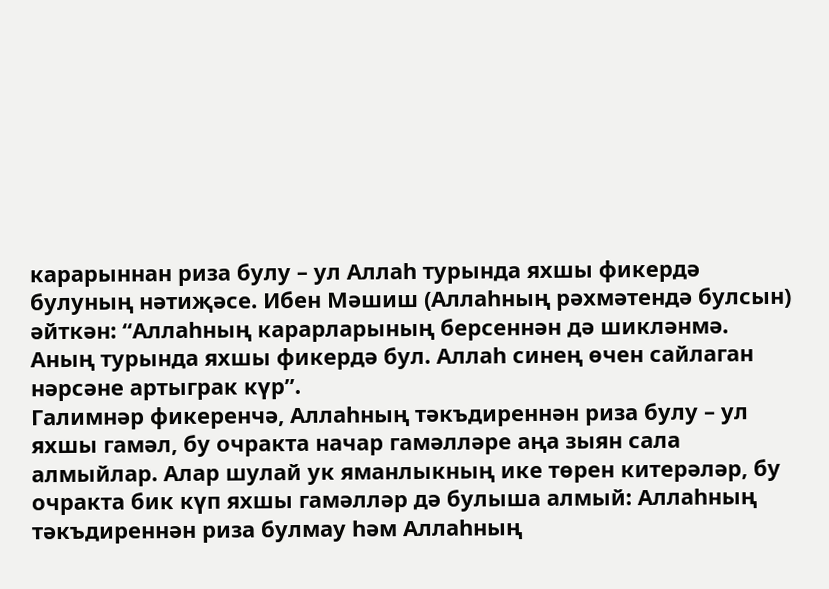карарыннан риза булу – ул Аллаһ турында яхшы фикердә булуның нәтиҗәсе. Ибен Мәшиш (Аллаһның рәхмәтендә булсын) әйткән: “Аллаһның карарларының берсеннән дә шикләнмә. Аның турында яхшы фикердә бул. Аллаһ синең өчен сайлаган нәрсәне артыграк күр”.
Галимнәр фикеренчә, Аллаһның тәкъдиреннән риза булу – ул яхшы гамәл, бу очракта начар гамәлләре аңа зыян сала алмыйлар. Алар шулай ук яманлыкның ике төрен китерәләр, бу очракта бик күп яхшы гамәлләр дә булыша алмый: Аллаһның тәкъдиреннән риза булмау һәм Аллаһның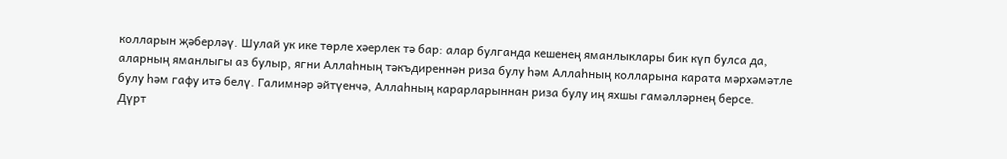колларын җәберләү. Шулай ук ике төрле хәерлек тә бар: алар булганда кешенең яманлыклары бик күп булса да, аларның яманлыгы аз булыр, ягни Аллаһның тәкъдиреннән риза булу һәм Аллаһның колларына карата мәрхәмәтле булу һәм гафу итә белү. Галимнәр әйтүенчә, Аллаһның карарларыннан риза булу иң яхшы гамәлләрнең берсе.
Дүрт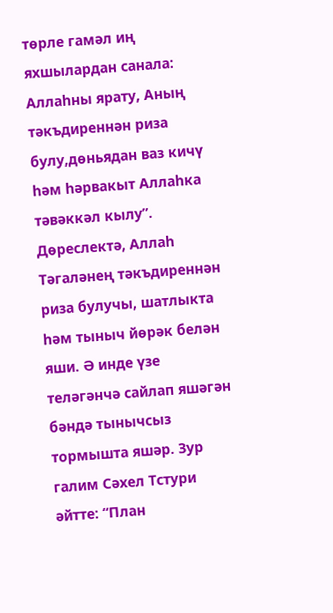төрле гамәл иң яхшылардан санала: Аллаһны ярату, Аның тәкъдиреннән риза булу,дөньядан ваз кичү һәм һәрвакыт Аллаһка тәвәккәл кылу”. Дөреслектә, Аллаһ Тәгаләнең тәкъдиреннән риза булучы, шатлыкта һәм тыныч йөрәк белән яши. Ә инде үзе теләгәнчә сайлап яшәгән бәндә тынычсыз тормышта яшәр. Зур галим Сәхел Тстури әйтте: “План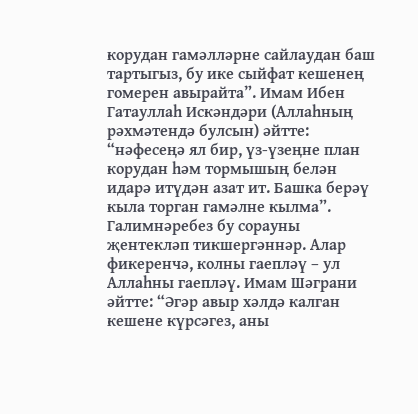корудан гамәлләрне сайлаудан баш тартыгыз, бу ике сыйфат кешенең гомерен авырайта”. Имам Ибен Гатауллаһ Искәндәри (Аллаһның рәхмәтендә булсын) әйтте: “нәфесеңә ял бир, үз-үзеңне план корудан һәм тормышың белән идарә итүдән азат ит. Башка берәү кыла торган гамәлне кылма”.
Галимнәребез бу сорауны җентекләп тикшергәннәр. Алар фикеренчә, колны гаепләү – ул Аллаһны гаепләү. Имам Шәграни әйтте: “Әгәр авыр хәлдә калган кешене күрсәгез, аны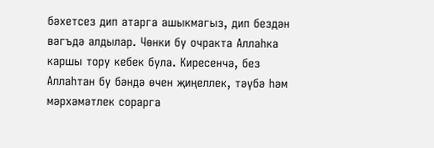бәхетсез дип атарга ашыкмагыз, дип бездән вәгъдә алдылар. Чөнки бу очракта Аллаһка каршы тору кебек була. Киресенчә, без Аллаһтан бу бәндә өчен җиңеллек, тәүбә һәм мәрхәмәтлек сорарга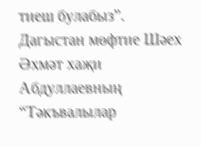тиеш булабыз”.
Дагыстан мөфтие Шәех Әхмәт хаҗи Абдуллаевның
“Тәкъвалылар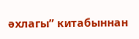әхлагы” китабыннан